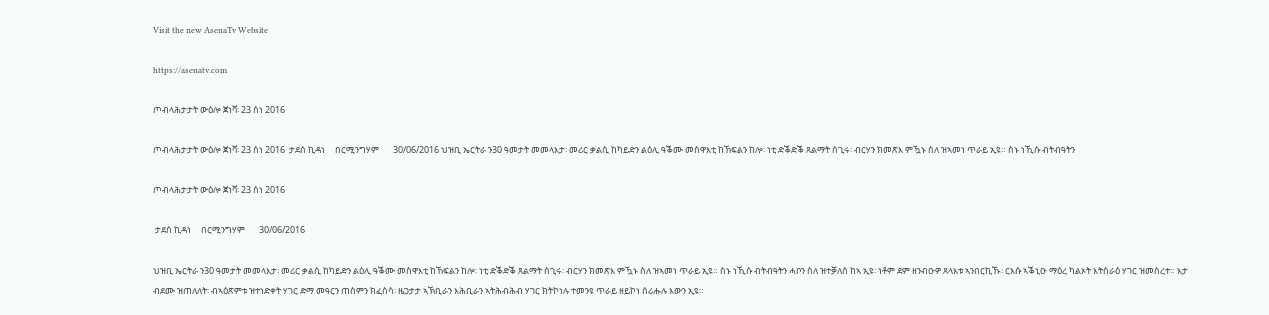Visit the new AsenaTv Website

https://asenatv.com

ጦብላሕታታት ውዕሎ ጀነቫ፡ 23 ሰነ 2016

ጦብላሕታታት ውዕሎ ጀነቫ፡ 23 ሰነ 2016  ታደሰ ኪዳነ     በርሚንግሃም       30/06/2016 ህዝቢ ኤርትራ ን30 ዓመታት መመላእታ፡ መሪር ቃልሲ ከካይድን ልዕሊ ዓቕሙ መስዋእቲ ከኸፍልን ከሎ፡ ነቲ ድቕድቕ ጸልማት ሰጊሩ፡ ብርሃን ክመጽእ ምዃኑ ስለ ዝኣመነ ጥራይ ኢዩ። ስኑ ነኺሱ ብትብዓትን

ጦብላሕታታት ውዕሎ ጀነቫ፡ 23 ሰነ 2016

 ታደሰ ኪዳነ     በርሚንግሃም       30/06/2016

ህዝቢ ኤርትራ ን30 ዓመታት መመላእታ፡ መሪር ቃልሲ ከካይድን ልዕሊ ዓቕሙ መስዋእቲ ከኸፍልን ከሎ፡ ነቲ ድቕድቕ ጸልማት ሰጊሩ፡ ብርሃን ክመጽእ ምዃኑ ስለ ዝኣመነ ጥራይ ኢዩ። ስኑ ነኺሱ ብትብዓትን ሓቦን ስለ ዝተቓለሰ ከኣ ኢዩ፡ ነቶም ደም ዘንብዑዎ ጸላእቱ ኣንበርኪኹ፡ ርእሱ ኣቕኒዑ ማዕረ ካልኦት እትስራዕ ሃገር ዝመስረተ። እታ ብደሙ ዝጠለለት፡ ብኣዕጽምቱ ዝተነድቀት ሃገር ድማ መዓርን ጠስምን ክፈስሳ፡ ዜጋታታ ኣኽቢራን እሕቢራን ኣትሕብሕብ ሃገር ክትኮነሉ ተመንዩ ጥራይ ዘይኮነ ሰሪሑሉ እውን ኢዩ።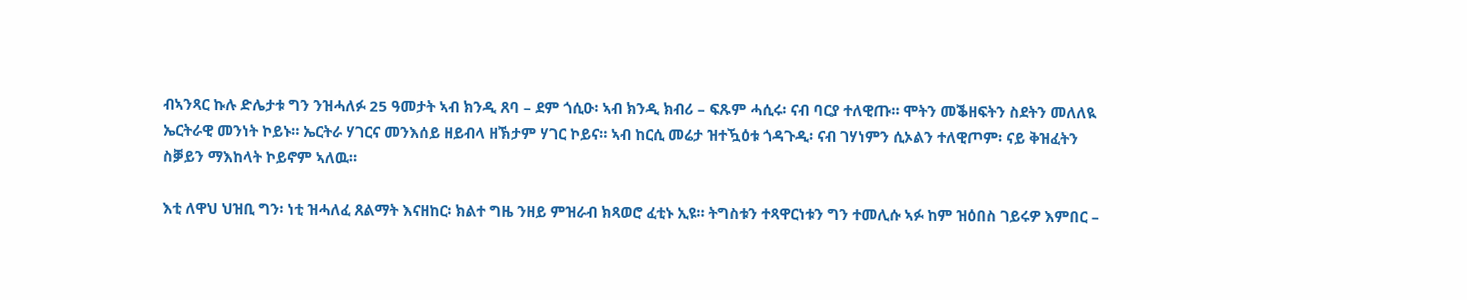ብኣንጻር ኩሉ ድሌታቱ ግን ንዝሓለፉ 25 ዓመታት ኣብ ክንዲ ጸባ – ደም ጎሲዑ፡ ኣብ ክንዲ ክብሪ – ፍጹም ሓሲሩ፡ ናብ ባርያ ተለዊጡ። ሞትን መቕዘፍትን ስደትን መለለዪ ኤርትራዊ መንነት ኮይኑ። ኤርትራ ሃገርና መንእሰይ ዘይብላ ዘኽታም ሃገር ኮይና። ኣብ ከርሲ መሬታ ዝተዃዕቱ ጎዳጉዲ፡ ናብ ገሃነምን ሲኦልን ተለዊጦም፡ ናይ ቅዝፈትን ስቓይን ማእከላት ኮይኖም ኣለዉ።

እቲ ለዋህ ህዝቢ ግን፡ ነቲ ዝሓለፈ ጸልማት እናዘከር፡ ክልተ ግዜ ንዘይ ምዝራብ ክጻወሮ ፈቲኑ ኢዩ። ትግስቱን ተጻዋርነቱን ግን ተመሊሱ ኣፉ ከም ዝዕበስ ገይሩዎ እምበር –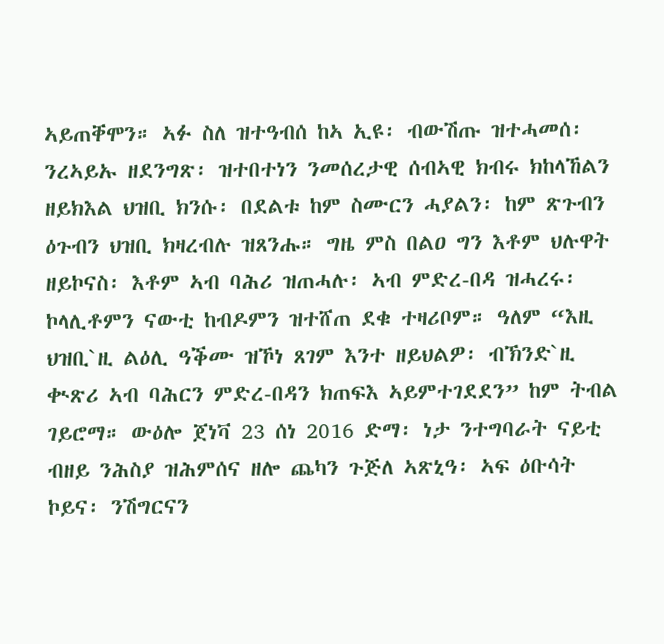ኣይጠቐሞን። ኣፉ ስለ ዝተዓብሰ ከኣ ኢዩ፡ ብውሽጡ ዝተሓመሰ፡ ንረኣይኡ ዘደንግጽ፡ ዝተበተነን ንመሰረታዊ ሰብኣዊ ክብሩ ክከላኸልን ዘይክእል ህዝቢ ክንሱ፡ በደልቱ ከም ስሙርን ሓያልን፡ ከም ጽጉብን ዕጉብን ህዝቢ ክዛረብሉ ዝጸንሑ። ግዜ ምስ በልዐ ግን እቶም ህሉዋት ዘይኮናስ፡ እቶም ኣብ ባሕሪ ዝጠሓሉ፡ ኣብ ምድረ-በዳ ዝሓረሩ፡ ኮላሊቶምን ናውቲ ከብዶምን ዝተሸጠ ደቁ ተዛሪቦም። ዓለም “እዚ ህዝቢ`ዚ ልዕሊ ዓቕሙ ዝኾነ ጸገም እንተ ዘይህልዎ፡ ብኽንድ`ዚ ቊጽሪ ኣብ ባሕርን ምድረ-በዳን ክጠፍእ ኣይምተገደደን” ከም ትብል ገይሮማ። ውዕሎ ጀነቫ 23 ሰነ 2016 ድማ፡ ነታ ንተግባራት ናይቲ ብዘይ ንሕስያ ዝሕምሰና ዘሎ ጨካን ጉጅለ ኣጽኒዓ፡ ኣፍ ዕቡሳት ኮይና፡ ንሽግርናን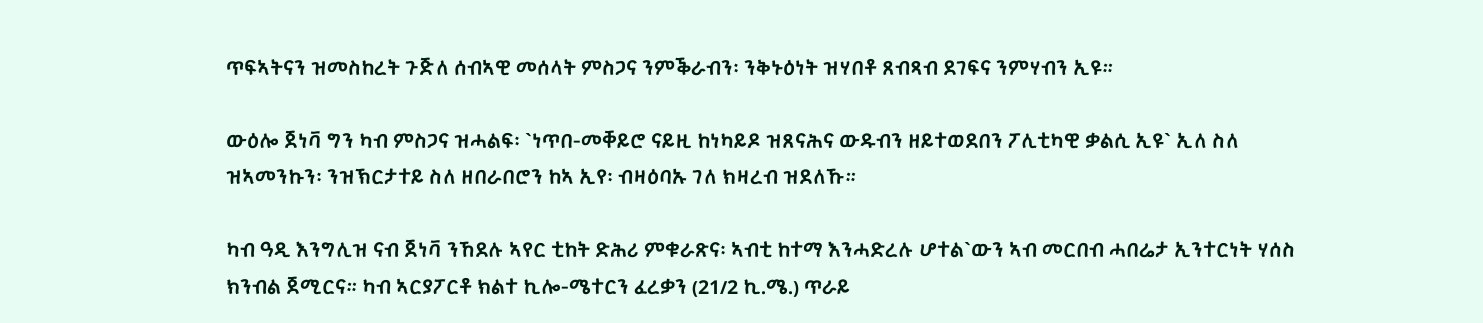ጥፍኣትናን ዝመስከረት ጉጅለ ሰብኣዊ መሰላት ምስጋና ንምቕራብን፡ ንቅኑዕነት ዝሃበቶ ጸብጻብ ደገፍና ንምሃብን ኢዩ።

ውዕሎ ጀነቫ ግን ካብ ምስጋና ዝሓልፍ፡ `ነጥበ-መቐይሮ ናይዚ ከነካይዶ ዝጸናሕና ውዱብን ዘይተወደበን ፖሊቲካዊ ቃልሲ ኢዩ` ኢለ ስለ ዝኣመንኩን፡ ንዝኽርታተይ ስለ ዘበራበሮን ከኣ ኢየ፡ ብዛዕባኡ ገለ ክዛረብ ዝደለኹ።

ካብ ዓዲ እንግሊዝ ናብ ጀነቫ ንኸደሉ ኣየር ቲከት ድሕሪ ምቁራጽና፡ ኣብቲ ከተማ እንሓድረሉ ሆተል`ውን ኣብ መርበብ ሓበሬታ ኢንተርነት ሃሰስ ክንብል ጀሚርና። ካብ ኣርያፖርቶ ክልተ ኪሎ-ሜተርን ፈረቃን (21/2 ኪ.ሜ.) ጥራይ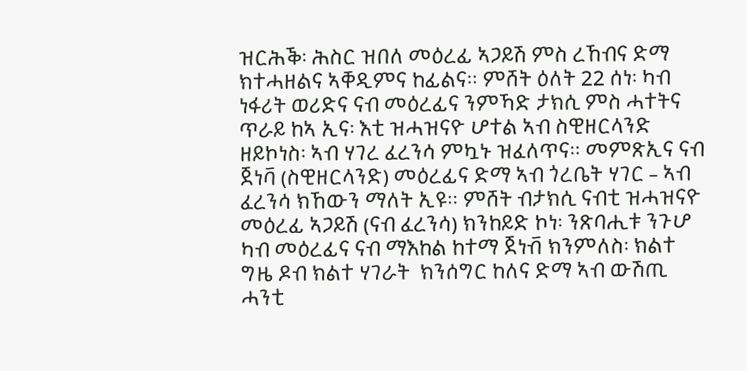ዝርሕቕ፡ ሕስር ዝበለ መዕረፊ ኣጋይሽ ምስ ረኸብና ድማ ክተሓዘልና ኣቐዲምና ከፊልና። ምሸት ዕለት 22 ሰነ፡ ካብ ነፋሪት ወሪድና ናብ መዕረፊና ንምኻድ ታክሲ ምስ ሓተትና ጥራይ ከኣ ኢና፡ እቲ ዝሓዝናዮ ሆተል ኣብ ስዊዘርላንድ ዘይኮነስ፡ ኣብ ሃገረ ፈረንሳ ምኳኑ ዝፈለጥና። መምጽኢና ናብ ጀነቫ (ስዊዘርላንድ) መዕረፊና ድማ ኣብ ጎረቤት ሃገር – ኣብ ፈረንሳ ክኸውን ማለት ኢዩ። ምሸት ብታክሲ ናብቲ ዝሓዝናዮ መዕረፊ ኣጋይሽ (ናብ ፈረንሳ) ክንከይድ ኮነ፡ ንጽባሒቱ ንጉሆ ካብ መዕረፊና ናብ ማእከል ከተማ ጀነቭ ክንምለስ፡ ክልተ ግዜ ዶብ ክልተ ሃገራት  ክንሰግር ከለና ድማ ኣብ ውሽጢ ሓንቲ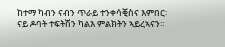ከተማ ካብን ናብን ጥራይ ተንቀሳቒስና እምበር፡ ናይ ዶባት ተፍትሽን ካልእ ምልክትን ኣይረኣናን።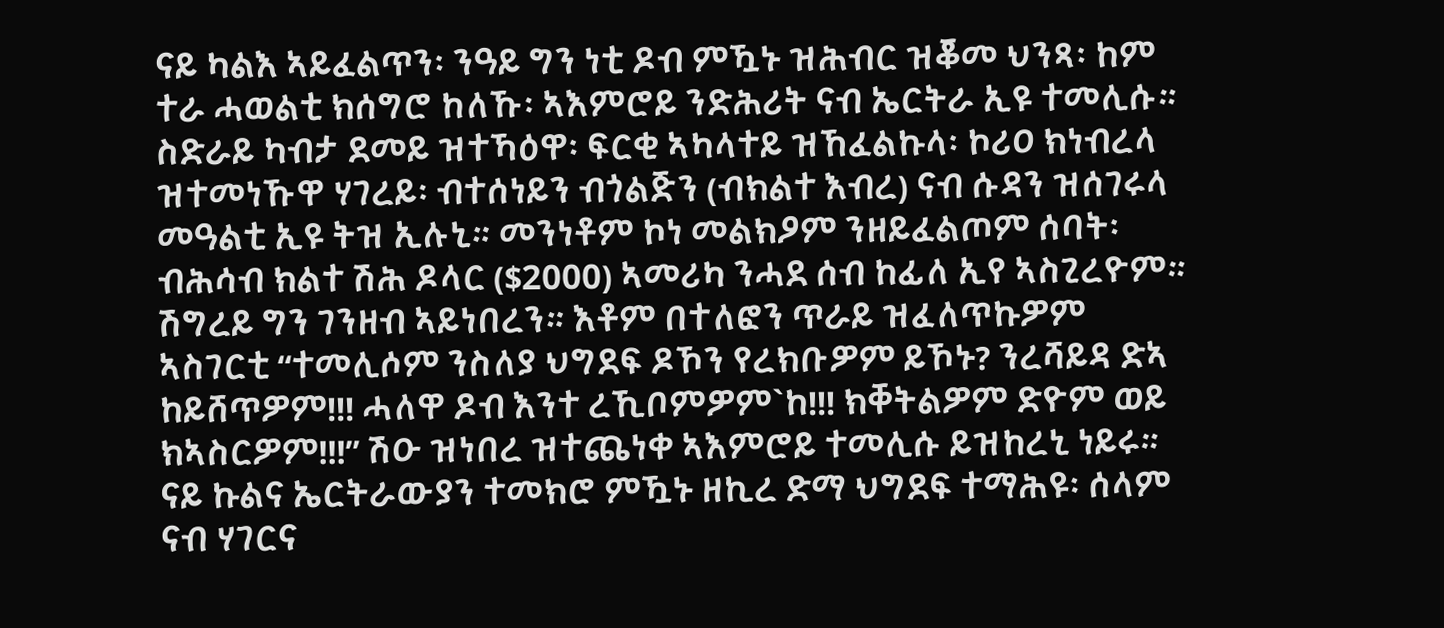ናይ ካልእ ኣይፈልጥን፡ ንዓይ ግን ነቲ ዶብ ምዃኑ ዝሕብር ዝቖመ ህንጻ፡ ከም ተራ ሓወልቲ ክሰግሮ ከለኹ፡ ኣእምሮይ ንድሕሪት ናብ ኤርትራ ኢዩ ተመሊሱ። ስድራይ ካብታ ደመይ ዝተኻዕዋ፡ ፍርቂ ኣካላተይ ዝኸፈልኩላ፡ ኮሪዐ ክነብረላ ዝተመነኹዋ ሃገረይ፡ ብተሰነይን ብጎልጅን (ብክልተ እብረ) ናብ ሱዳን ዝሰገሩላ መዓልቲ ኢዩ ትዝ ኢሉኒ። መንነቶም ኮነ መልክዖም ንዘይፈልጦም ሰባት፡ ብሕሳብ ክልተ ሽሕ ዶላር ($2000) ኣመሪካ ንሓደ ሰብ ከፊለ ኢየ ኣስጊረዮም። ሽግረይ ግን ገንዘብ ኣይነበረን። እቶም በተለፎን ጥራይ ዝፈለጥኩዎም ኣስገርቲ “ተመሊሶም ንስለያ ህግደፍ ዶኾን የረክቡዎም ይኾኑ? ንረሻይዳ ድኣ ከይሸጥዎም!!! ሓለዋ ዶብ እንተ ረኺቦምዎም`ከ!!! ክቐትልዎም ድዮም ወይ ክኣስርዎም!!!” ሽዑ ዝነበረ ዝተጨነቀ ኣእምሮይ ተመሊሱ ይዝከረኒ ነይሩ። ናይ ኩልና ኤርትራውያን ተመክሮ ምዃኑ ዘኪረ ድማ ህግደፍ ተማሕዩ፡ ሰላም ናብ ሃገርና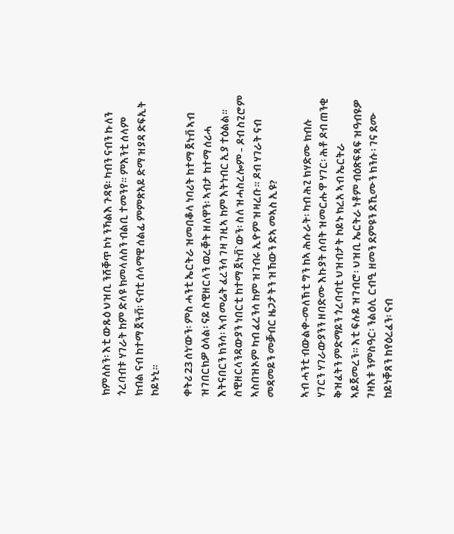ክምለስን፡ እቲ ውጹዕ ህዝቢ ንሸቐጥ ኮነ ንኻልእ ጉዳዩ፡ ካብን ናብን ኩለን ጎረባብቱ ሃገራት ከም ድላዩ ክመላለስን ብልቢ ተመንየ። ምእንቲ ሰላም ክብል ናብ ከተማ ጀንቭ፡ ናብቲ ሰላማዊ ሰልፊ ምምጽአይ ድማ ዝያዳ ድፍኢት ኮይኑኒ።

ቀትሪ 23 ሰነ’ውን፡ ምስ ሓንቲ ኤርትራ ዝመበቆላ ነባሪት ከተማ ጀነቭ ኣብ ዝገበርክዎ ዕላል፡ ናይ ስዊዘርላን ወረቐት ዘለዋን፡ ኣብታ ከተማ ሰሪሓ እትናበርን ክንሳ፡ ኣብ መሬት ፈረንሳ ገዛ ገዚኣ ከም እትነብር ኢያ ተዕልል። ስዊዘርላንዳውያን ነበርቲ ከተማ ጀነቭ`ውን፡ ስለ ዝሓስረሎም – ዶብ ስጊሮም ኣስበዝኦም ካብ ፈረንሳ ከም ዝገብሩ ኢዮም ዝዛረቡ። ዶብ ሃገራት ናብ መዳመይን መቓብር ዜጋታትን ዝኸውን ድኣ መኣስ ኢዩ?

ኣብ ሓንቲ ብውልቀ-መለኽቲ ግን ከኣ ሕሱራት፡ ካብ ሕጊ ክሃድሙ ክብሉ ሃገርን ሃገራውያንን ዘባድሙ እኩያት ሰባት ዝመርሑዋ ሃገር፡ ሕቶ ዶብ ጠንቂ ቅዝፈትን ምድማይን ጎረባብቲ ህዝብታት ኮይኑ ክረአ ኣብ ኤርትራ ኣይጀመረን። እቲ ፍሉይ ዝገብሮ፡ ህዝቢ ኤርትራ ነቶም ብዕጽፍጻፍ ዝዓብዩዎ ገዛእቱ ንምስዓር፡ ንልዕሊ ርብዒ ዘመን ደምዩን ደኺሙን ክንሱ፡ ገና ደሙ ከይነቐጸን ከየዕረፈን፡ ናብ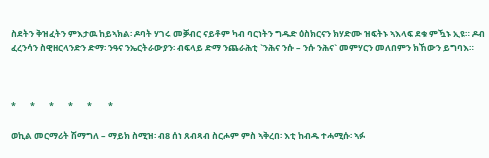ስደትን ቅዝፈትን ምእታዉ ከይኣክል፡ ዶባት ሃገሩ መቓብር ናይቶም ካብ ባርነትን ግዱድ ዕስክርናን ክሃድሙ ዝፍትኑ ኣእላፍ ደቁ ምዃኑ ኢዩ። ዶብ ፈረንሳን ስዊዘርላንድን ድማ፡ ንዓና ንኤርትራውያን፡ ብፍላይ ድማ ንጨራሕቲ `ንሕና ንሱ – ንሱ ንሕና` መምሃርን መለበምን ክኸውን ይግባእ።



*       *       *       *       *        *

ወኪል መርማሪት ሽማግለ – ማይክ ስሚዝ፡ ብ8 ሰነ ጸብጻብ ስርሖም ምስ ኣቅረበ፡ እቲ ከብዱ ተሓሚሱ፡ ኣፉ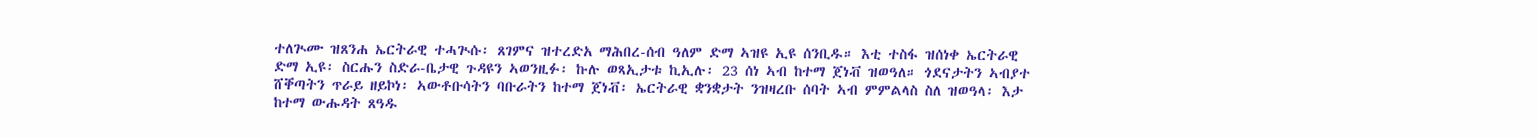ተለጒሙ ዝጸንሐ ኤርትራዊ ተሓጒሱ፡ ጸገምና ዝተረድአ ማሕበረ-ሰብ ዓለም ድማ ኣዝዩ ኢዩ ሰንቢዱ። እቲ ተስፋ ዝሰነቀ ኤርትራዊ ድማ ኢዩ፡ ስርሑን ስድራ-ቤታዊ ጉዳዩን ኣወንዚፉ፡ ኩሉ ወጻኢታቱ ኪኢሉ፡ 23 ሰነ ኣብ ከተማ ጀነቭ ዝወዓለ። ጎደናታትን ኣብያተ ሸቐጣትን ጥራይ ዘይኮነ፡ ኣውቶቡሳትን ባቡራትን ከተማ ጀነቭ፡ ኤርትራዊ ቋንቋታት ንዝዛረቡ ሰባት ኣብ ምምልላስ ስለ ዝወዓላ፡ እታ ከተማ ውሑዳት ጸዓዱ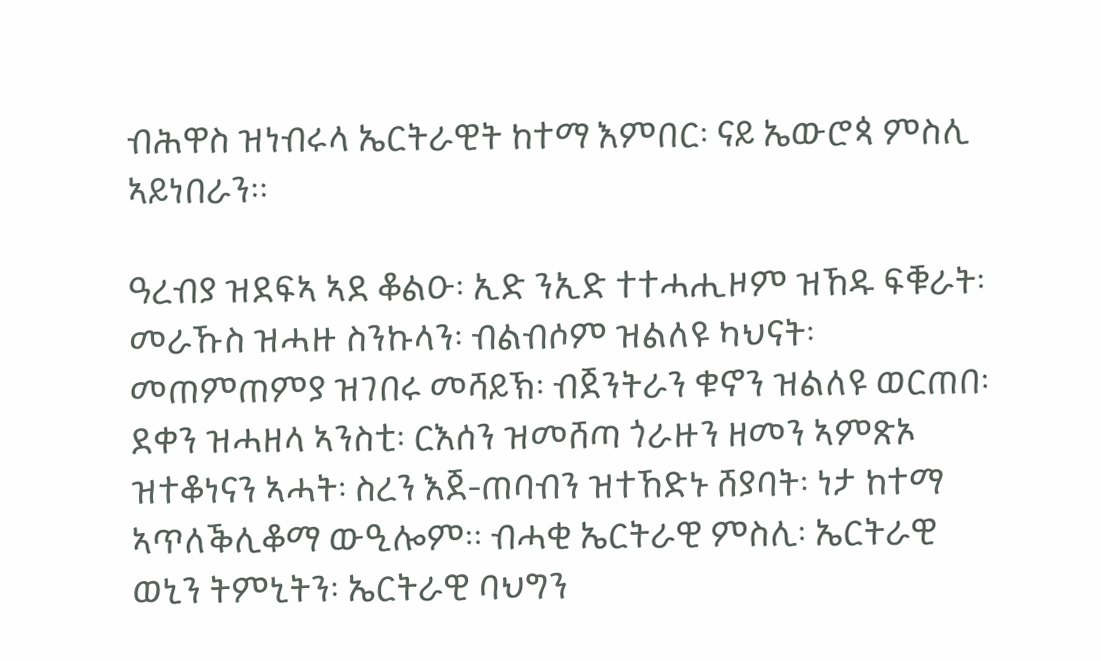ብሕዋስ ዝነብሩላ ኤርትራዊት ከተማ እምበር፡ ናይ ኤውሮጳ ምስሊ ኣይነበራን።

ዓረብያ ዝደፍኣ ኣደ ቆልዑ፡ ኢድ ንኢድ ተተሓሒዞም ዝኸዱ ፍቑራት፡ መራኹስ ዝሓዙ ስንኩላን፡ ብልብሶም ዝልለዩ ካህናት፡ መጠምጠምያ ዝገበሩ መሻይኽ፡ ብጀንትራን ቁኖን ዝልለዩ ወርጠበ፡ ደቀን ዝሓዘላ ኣንስቲ፡ ርእሰን ዝመሸጣ ጎራዙን ዘመን ኣምጽኦ ዝተቆነናን ኣሓት፡ ስረን እጀ-ጠባብን ዝተኸድኑ ሸያባት፡ ነታ ከተማ ኣጥለቕሊቆማ ውዒሎም። ብሓቂ ኤርትራዊ ምስሊ፡ ኤርትራዊ ወኒን ትምኒትን፡ ኤርትራዊ ባህግን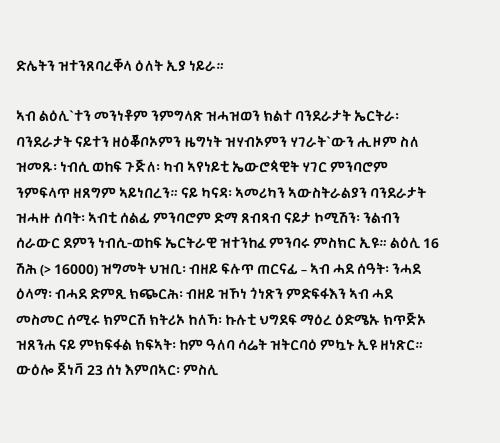ድሌትን ዝተንጸባረቐላ ዕለት ኢያ ነይራ።

ኣብ ልዕሊ`ተን መንነቶም ንምግላጽ ዝሓዝወን ክልተ ባንደራታት ኤርትራ፡ ባንደራታት ናይተን ዘዕቖቦኦምን ዜግነት ዝሃብኦምን ሃገራት`ውን ሒዞም ስለ ዝመጹ፡ ነብሲ ወከፍ ጉጅለ፡ ካብ ኣየነይቲ ኤውሮጳዊት ሃገር ምንባሮም ንምፍላጥ ዘጸግም ኣይነበረን። ናይ ካናዳ፡ ኣመሪካን ኣውስትራልያን ባንደራታት ዝሓዙ ሰባት፡ ኣብቲ ሰልፊ ምንባሮም ድማ ጸብጻብ ናይታ ኮሚሽን፡ ንልብን ሰራውር ደምን ነብሲ-ወከፍ ኤርትራዊ ዝተንከፈ ምንባሩ ምስክር ኢዩ። ልዕሊ 16 ሽሕ (> 16000) ዝግመት ህዝቢ፡ ብዘይ ፍሉጥ ጠርናፊ – ኣብ ሓደ ሰዓት፡ ንሓደ ዕላማ፡ ብሓደ ድምጺ ክጭርሕ፡ ብዘይ ዝኾነ ጎነጽን ምድፍፋእን ኣብ ሓደ መስመር ሰሚሩ ክምርሽ ክትሪኦ ከለኻ፡ ኩሉቲ ህግደፍ ማዕረ ዕድሜኡ ክጥጅኦ ዝጸንሐ ናይ ምክፍፋል ክፍኣት፡ ከም ዓለባ ሳሬት ዝትርባዕ ምኳኑ ኢዩ ዘነጽር። ውዕሎ ጀነቫ 23 ሰነ እምበኣር፡ ምስሊ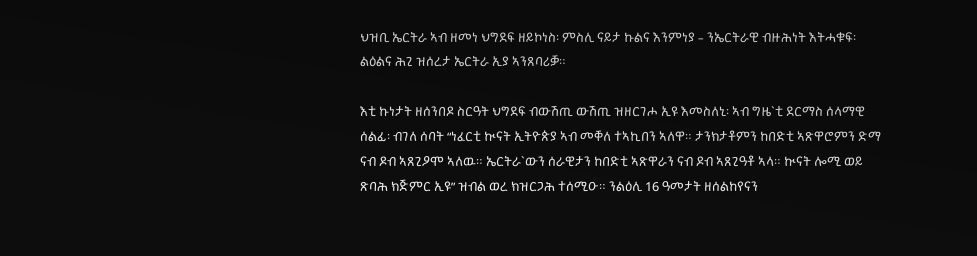ህዝቢ ኤርትራ ኣብ ዘመነ ህግደፍ ዘይኮነስ፡ ምስሊ ናይታ ኩልና እንምነያ – ንኤርትራዊ ብዙሕነት እትሓቁፍ፡ ልዕልና ሕጊ ዝሰረታ ኤርትራ ኢያ ኣንጸባሪቓ።

እቲ ኩነታት ዘሰንበዶ ስርዓት ህግደፍ ብውሽጢ ውሽጢ ዝዘርገሖ ኢዩ እመስለኒ፡ ኣብ ግዜ`ቲ ደርማስ ሰላማዊ ሰልፊ፡ ብገለ ሰባት “ነፈርቲ ኲናት ኢትዮጵያ ኣብ መቐለ ተኣኪበን ኣለዋ። ታንክታቶምን ከበድቲ ኣጽዋሮምን ድማ ናብ ዶብ ኣጸጊዖሞ ኣለዉ። ኤርትራ`ውን ሰራዊታን ከበድቲ ኣጽዋራን ናብ ዶብ ኣጸጊዓቶ ኣላ። ኲናት ሎሚ ወይ ጽባሕ ክጅምር ኢዩ” ዝብል ወረ ክዝርጋሕ ተሰሚዑ። ንልዕሊ 16 ዓመታት ዘሰልከየናን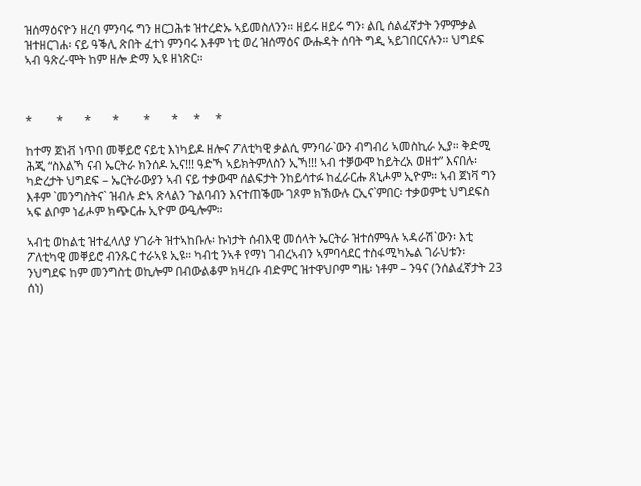ዝሰማዕናዮን ዘረባ ምንባሩ ግን ዘርጋሕቱ ዝተረድኡ ኣይመስለንን። ዘይሩ ዘይሩ ግን፡ ልቢ ሰልፈኛታት ንምምቃል ዝተዘርገሐ፡ ናይ ዓቕሊ ጽበት ፈተነ ምንባሩ እቶም ነቲ ወረ ዝሰማዕና ውሑዳት ሰባት ግዲ ኣይገበርናሉን። ህግደፍ ኣብ ዓጽረ-ሞት ከም ዘሎ ድማ ኢዩ ዘነጽር።



*        *       *       *        *       *     *     *

ከተማ ጀነቭ ነጥበ መቐይሮ ናይቲ እነካይዶ ዘሎና ፖለቲካዊ ቃልሲ ምንባራ`ውን ብግብሪ ኣመስኪራ ኢያ። ቅድሚ ሕጂ “ስእልኻ ናብ ኤርትራ ክንሰዶ ኢና!!! ዓድኻ ኣይክትምለስን ኢኻ!!! ኣብ ተቓውሞ ከይትረአ ወዘተ” እናበሉ፡ ካድረታት ህግደፍ – ኤርትራውያን ኣብ ናይ ተቃውሞ ሰልፍታት ንከይሳተፉ ከፈራርሑ ጸኒሖም ኢዮም። ኣብ ጀነቫ ግን እቶም `መንግስትና` ዝብሉ ድኣ ጽላልን ጉልባብን እናተጠቕሙ ገጾም ክኽውሉ ርኢና`ምበር፡ ተቃወምቲ ህግደፍስ ኣፍ ልቦም ነፊሖም ክጭርሑ ኢዮም ውዒሎም።

ኣብቲ ወከልቲ ዝተፈላለያ ሃገራት ዝተኣከቡሉ፡ ኩነታት ሰብእዊ መሰላት ኤርትራ ዝተሰምዓሉ ኣዳራሽ`ውን፡ እቲ ፖለቲካዊ መቐይሮ ብንጹር ተራኣዩ ኢዩ። ካብቲ ንኣቶ የማነ ገብረኣብን ኣምባሳደር ተስፋሚካኤል ገራህቱን፡ ንህግደፍ ከም መንግስቲ ወኪሎም በብውልቆም ክዛረቡ ብድምር ዝተዋህቦም ግዜ፡ ነቶም – ንዓና (ንሰልፈኛታት 23 ሰነ)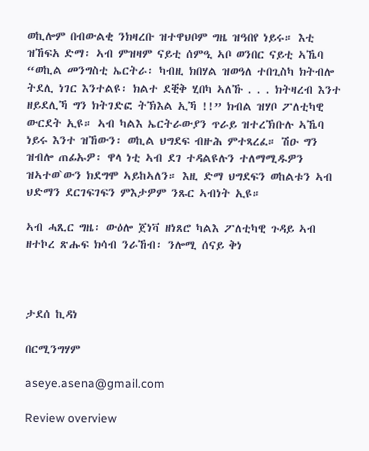ወኪሎም በብውልቂ ንክዛረቡ ዝተዋህቦም ግዜ ዝዓበየ ነይሩ። እቲ ዝኸፍአ ድማ፡ ኣብ ምዝዛም ናይቲ ሰምዒ ኣቦ ወንበር ናይቲ ኣኼባ “ወኪል መንግስቲ ኤርትራ፡ ካብዚ ክበሃል ዝወዓለ ተበጊስካ ክትብሎ ትደሊ ነገር እንተልዩ፡ ክልተ ደቒቅ ሂበካ ኣለኹ . . . ክትዛረብ እንተ ዘይደሊኻ ግን ክትገድፎ ትኽእል ኢኻ !!” ክብል ዝሃቦ ፖለቲካዊ ውርደት ኢዩ። ኣብ ካልእ ኤርትራውያን ጥራይ ዝተረኽቡሉ ኣኼባ ነይሩ እንተ ዝኸውን፡ ወኪል ህግደፍ ብዙሕ ምተጻረፈ። ሽዑ ግን ዝብሎ ጠፊኡዎ፡ ዋላ ነቲ ኣብ ደገ ተዳልዩሉን ተለማሚዱዎን ዝኣተወ`ውን ክደግሞ ኣይከኣለን። እዚ ድማ ህግደፍን ወከልቱን ኣብ ህድማን ደርገፍገፍን ምእታዎም ንጹር ኣብነት ኢዩ።

ኣብ ሓጺር ግዜ፡ ውዕሎ ጀነቫ ዘነጸሮ ካልእ ፖለቲካዊ ጉዳይ ኣብ ዘተኮረ ጽሑፍ ክሳብ ንራኸብ፡ ንሎሚ ሰናይ ቅነ



ታደሰ ኪዳነ

በርሚንግሃም

aseye.asena@gmail.com

Review overview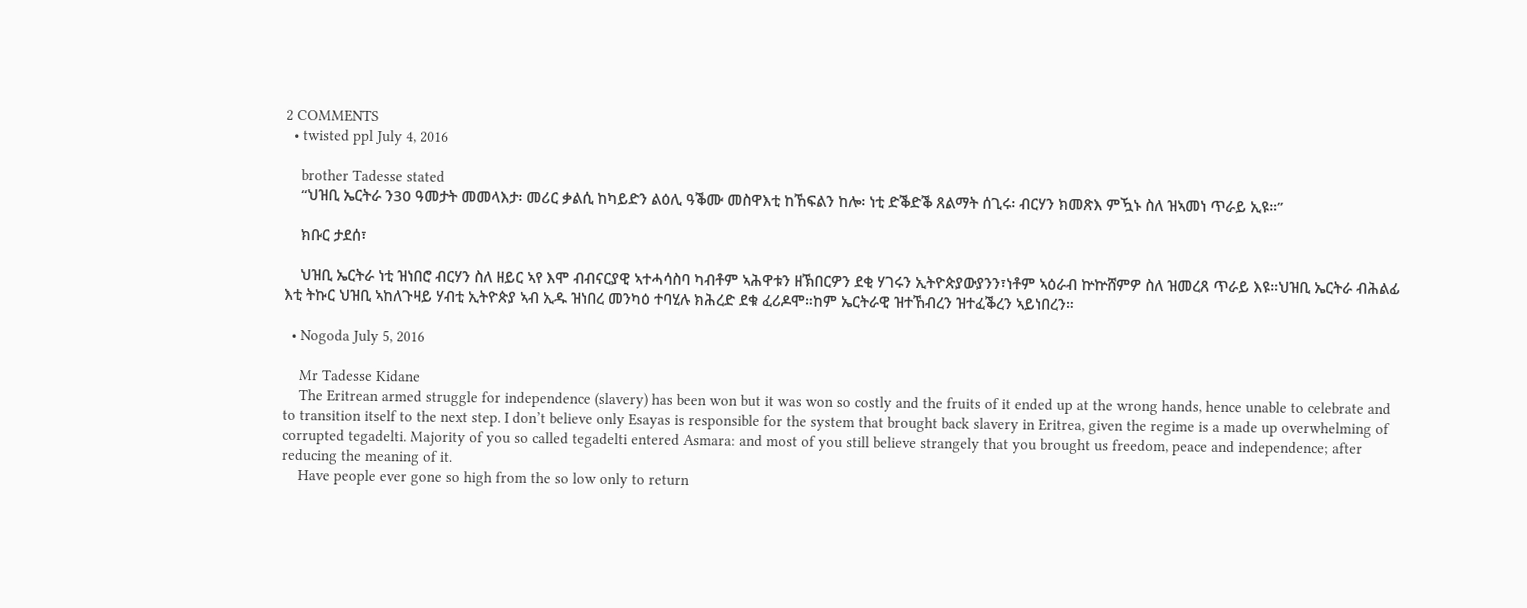2 COMMENTS
  • twisted ppl July 4, 2016

    brother Tadesse stated
    “ህዝቢ ኤርትራ ን30 ዓመታት መመላእታ፡ መሪር ቃልሲ ከካይድን ልዕሊ ዓቕሙ መስዋእቲ ከኸፍልን ከሎ፡ ነቲ ድቕድቕ ጸልማት ሰጊሩ፡ ብርሃን ክመጽእ ምዃኑ ስለ ዝኣመነ ጥራይ ኢዩ።”

    ክቡር ታደሰ፣

    ህዝቢ ኤርትራ ነቲ ዝነበሮ ብርሃን ስለ ዘይር ኣየ እሞ ብብናርያዊ ኣተሓሳስባ ካብቶም ኣሕዋቱን ዘኽበርዎን ደቂ ሃገሩን ኢትዮጵያውያንን፣ነቶም ኣዕራብ ኵኵሸምዎ ስለ ዝመረጸ ጥራይ እዩ።ህዝቢ ኤርትራ ብሕልፊ እቲ ትኩር ህዝቢ ኣከለጉዛይ ሃብቲ ኢትዮጵያ ኣብ ኢዱ ዝነበረ መንካዕ ተባሂሉ ክሕረድ ደቁ ፈሪዶሞ።ከም ኤርትራዊ ዝተኸብረን ዝተፈቕረን ኣይነበረን።

  • Nogoda July 5, 2016

    Mr Tadesse Kidane
    The Eritrean armed struggle for independence (slavery) has been won but it was won so costly and the fruits of it ended up at the wrong hands, hence unable to celebrate and to transition itself to the next step. I don’t believe only Esayas is responsible for the system that brought back slavery in Eritrea, given the regime is a made up overwhelming of corrupted tegadelti. Majority of you so called tegadelti entered Asmara: and most of you still believe strangely that you brought us freedom, peace and independence; after reducing the meaning of it.
    Have people ever gone so high from the so low only to return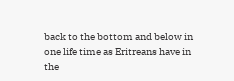back to the bottom and below in one life time as Eritreans have in the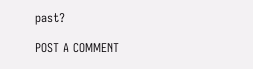past?

POST A COMMENT